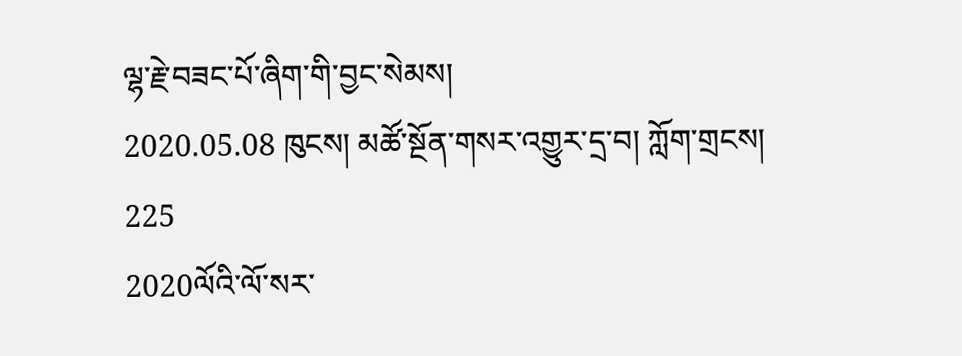ལྷ་རྗེ་བཟང་པོ་ཞིག་གི་བྱང་སེམས།
2020.05.08 ཁུངས། མཚོ་སྔོན་གསར་འགྱུར་དྲ་བ། ཀློག་གྲངས། 225
2020ལོའི་ལོ་སར་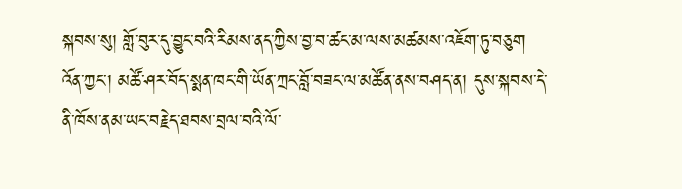སྐབས་སུ། གློ་བུར་དུ་བྱུང་བའི་རིམས་ནད་ཀྱིས་བྱ་བ་ཚང་མ་ལས་མཚམས་འཇོག་ཏུ་བཅུག འོན་ཀྱང་། མཚོ་ཤར་བོད་སྨན་ཁང་གི་ཡོན་ཀྲང་བློ་བཟང་ལ་མཚོན་ནས་བཤད་ན། དུས་སྐབས་དེ་ནི་ཁོས་ནམ་ཡང་བརྗེད་ཐབས་བྲལ་བའི་ལོ་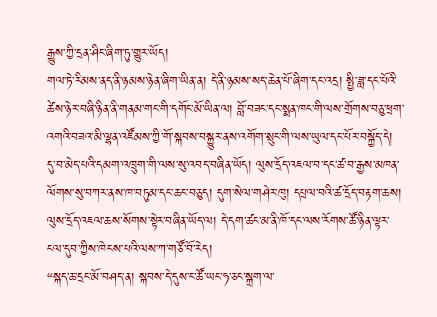རྒྱུས་ཀྱི་དྲན་ཤིང་ཞིག་ཏུ་གྱུར་ཡོད།
གལ་ཏེ་རིམས་ནད་ནི་ཉམས་ཉེན་ཞིག་ཡིན་ན། དེ་ནི་ཉམས་སད་ཆེན་པོ་ཞིག་དང་འདྲ། སྤྱི་ཟླ་དང་པོའི་ཚེས་ཉེར་བཞི་ཉིན་ནི་གནམ་གང་གི་དགོང་མོ་ཡིན་ལ། བློ་བཟང་དང་སྨན་ཁང་གི་ལས་གྲོགས་བཅུ་ཕྲག་འགའི་བཟའ་མི་ལྷན་འཛོམས་ཀྱི་གོ་སྐབས་བསྐྱུར་ནས་འགོག་སྲུང་གི་ལས་ཡུལ་དང་པོར་བསྐྱོད་དེ། དུ་བ་མེད་པའི་དམག་འཁྲུག་གི་ལས་སུ་འབད་བཞིན་ཡོད། ལུས་དྲོད་འཇལ་བ་དང་ཚ་བ་རྒྱས་མཁན་ལོགས་སུ་བཀར་ནས་ཁ་བཏུམ་དང་ཆང་བཅུད། དུག་སེལ་གཤེར་ཁུ། དཔྲལ་བའི་ཚ་དྲོད་བརྟག་ཆས། ལུས་དྲོད་འཇལ་ཆས་སོགས་སྟེར་བཞིན་ཡོད་ལ། དེ་དག་ཚང་མ་ནི་ཁོ་དང་ལས་རོགས་ཚོ་ཉིན་ལྟར་ངལ་དུབ་ཀྱིས་ཁེངས་པའི་ལས་ཀ་གཙོ་བོ་རེད།
“སྐད་ཆ་དྲང་མོ་བཤད་ན། སྐབས་དེ་དུས་ང་ཚོ་ཡང་ཧ་ཅང་སྐྲག་ལ་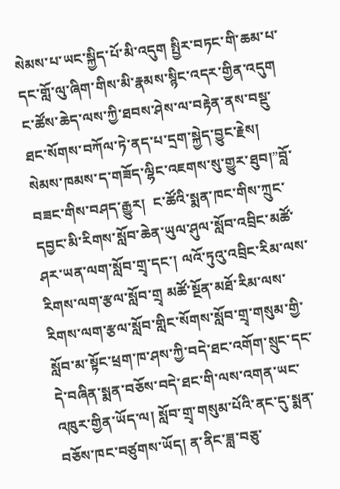སེམས་པ་ཡང་སྐྱིད་པོ་མི་འདུག སྤྱིར་བཏང་གི་ཆམ་པ་དང་གློ་ལུ་ཞིག་གིས་མི་རྣམས་སྙིང་འདར་གྱིན་འདུག ང་ཚོས་ཆེད་ལས་ཀྱི་ཐབས་ཤེས་ལ་བརྟེན་ནས་བསྡུ་ཐང་སོགས་བཀོལ་ཏེ་ནད་པ་དྲག་སྐྱེད་བྱུང་རྗེས། སེམས་ཁམས་ད་གཟོད་ལྷིང་འཇགས་སུ་གྱུར་ཐུབ།”བློ་བཟང་གིས་བཤད་རྒྱུར།  ང་ཚོའི་སྨན་ཁང་གིས་ཀྲུང་དབྱང་མི་རིགས་སློབ་ཆེན་ཡུལ་ཤུལ་སློབ་འབྲིང་མཚོ་ཤར་ཡན་ལག་སློབ་གྲྭ་དང་། ལའོ་ཏུའུ་འབྲིང་རིམ་ལས་རིགས་ལག་རྩལ་སློབ་གྲྭ མཚོ་སྔོན་མཐོ་རིམ་ལས་རིགས་ལག་རྩལ་སློབ་གླིང་སོགས་སློབ་གྲྭ་གསུམ་གྱི་སློབ་མ་སྟོང་ཕྲག་ཁ་ཤས་ཀྱི་བདེ་ཐང་འགོག་སྲུང་དང་དེ་བཞིན་སྨན་བཅོས་བདེ་ཐང་གི་ལས་འགན་ཡང་འཁུར་གྱིན་ཡོད་ལ། སློབ་གྲྭ་གསུམ་པོའི་ནང་དུ་སྨན་བཅོས་ཁང་བཙུགས་ཡོད། ན་ནིང་ཟླ་བཅུ་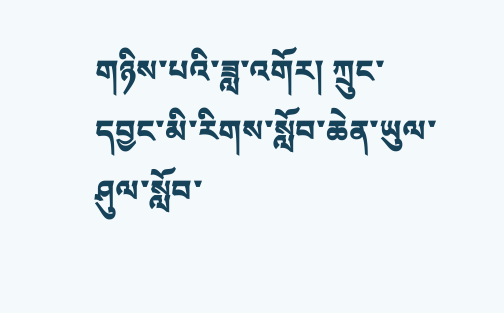གཉིས་པའི་ཟླ་འགོར། ཀྲུང་དབྱང་མི་རིགས་སློབ་ཆེན་ཡུལ་ཤུལ་སློབ་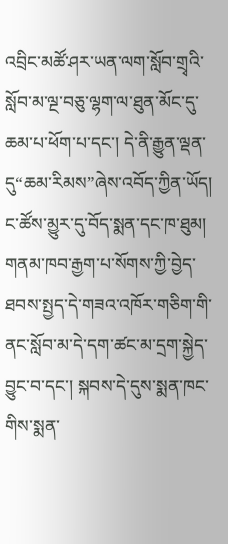འབྲིང་མཚོ་ཤར་ཡན་ལག་སློབ་གྲྭའི་སློབ་མ་ལྔ་བཅུ་ལྷག་ལ་ཐུན་མོང་དུ་ཆམ་པ་ཕོག་པ་དང་། དེ་ནི་རྒྱུན་ལྡན་དུ“ཆམ་རིམས”ཞེས་འབོད་ཀྱིན་ཡོད། ང་ཚོས་མྱུར་དུ་བོད་སྨན་དང་ཁ་ཐུམ། གནམ་ཁབ་རྒྱག་པ་སོགས་ཀྱི་བྱེད་ཐབས་སྤྱད་དེ་གཟའ་འཁོར་གཅིག་གི་ནང་སློབ་མ་དེ་དག་ཚང་མ་དྲག་སྐྱེད་བྱུང་བ་དང་། སྐབས་དེ་དུས་སྨན་ཁང་གིས་སྨན་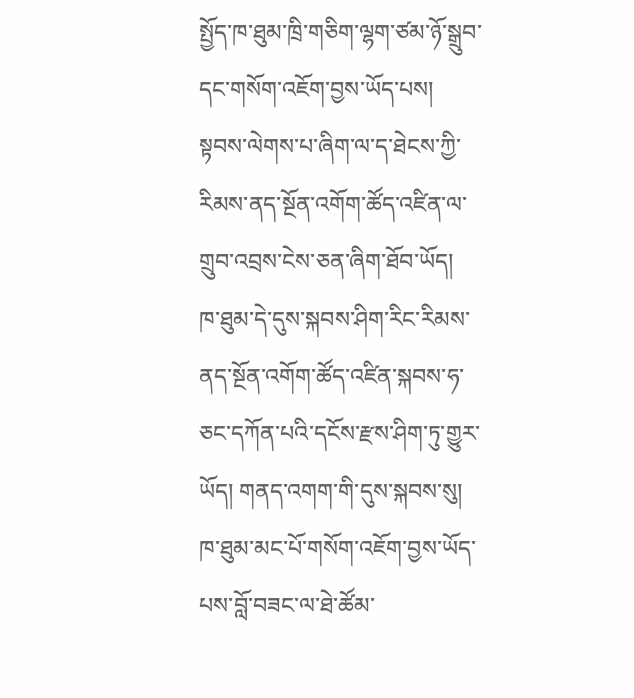སྤྱོད་ཁ་ཐུམ་ཁྲི་གཅིག་ལྷག་ཙམ་ཉོ་སྒྲུབ་དང་གསོག་འཇོག་བྱས་ཡོད་པས། སྟབས་ལེགས་པ་ཞིག་ལ་ད་ཐེངས་ཀྱི་རིམས་ནད་སྔོན་འགོག་ཚོད་འཛིན་ལ་གྲུབ་འབྲས་ངེས་ཅན་ཞིག་ཐོབ་ཡོད།
ཁ་ཐུམ་དེ་དུས་སྐབས་ཤིག་རིང་རིམས་ནད་སྔོན་འགོག་ཚོད་འཛིན་སྐབས་ཧ་ཅང་དཀོན་པའི་དངོས་རྫས་ཤིག་ཏུ་གྱུར་ཡོད། གནད་འགག་གི་དུས་སྐབས་སུ། ཁ་ཐུམ་མང་པོ་གསོག་འཇོག་བྱས་ཡོད་པས་བློ་བཟང་ལ་ཐེ་ཚོམ་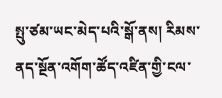སྤུ་ཙམ་ཡང་མེད་པའི་སྒོ་ནས། རིམས་ནད་སྔོན་འགོག་ཚོད་འཛིན་གྱི་ངལ་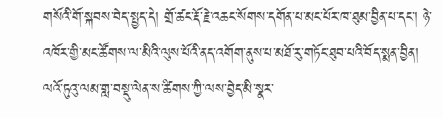གསོའི་གོ་སྐབས་བེད་སྤྱད་དེ། གྲོ་ཚང་རྡོ་རྗེ་འཆང་སོགས་དགོན་པ་མང་པོར་ཁ་ཐུམ་བྱིན་པ་དང་། ཉེ་འཁོར་གྱི་མང་ཚོགས་ལ་མིའི་ལུས་པོའི་ནད་འགོག་ནུས་པ་མཐོ་རུ་གཏོང་ཐུབ་པའི་བོད་སྨན་བྱིན། ལའོ་ཏུའུ་ལམ་གླ་བསྡུ་ལེན་ས་ཚིགས་ཀྱི་ལས་བྱེད་མི་སྣར་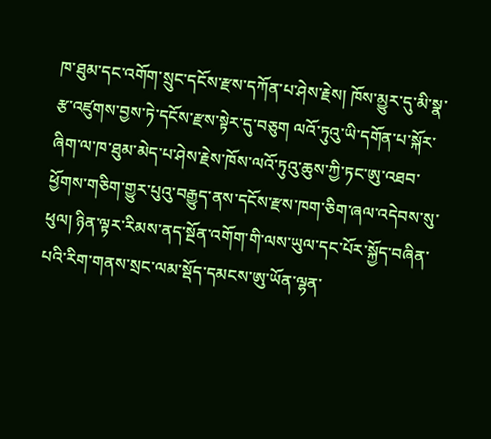ཁ་ཐུམ་དང་འགོག་སྲུང་དངོས་རྫས་དཀོན་པ་ཤེས་རྗེས། ཁོས་མྱུར་དུ་མི་སྣ་རྩ་འཛུགས་བྱས་ཏེ་དངོས་རྫས་སྟེར་དུ་བཅུག ལའོ་ཏུའུ་ཡི་དགོན་པ་སྐོར་ཞིག་ལ་ཁ་ཐུམ་མེད་པ་ཤེས་རྗེས་ཁོས་ལའོ་ཏུའུ་ཆུས་ཀྱི་ཏང་ཨུ་འཐབ་ཕྱོགས་གཅིག་གྱུར་པུའུ་བརྒྱུད་ནས་དངོས་རྫས་ཁག་ཅིག་ཞལ་འདེབས་སུ་ཕུལ། ཉིན་ལྟར་རིམས་ནད་སྔོན་འགོག་གི་ལས་ཡུལ་དང་པོར་སྐྱོད་བཞིན་པའི་རིག་གནས་སྲང་ལམ་སྡོད་དམངས་ཨུ་ཡོན་ལྷན་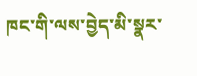ཁང་གི་ལས་བྱེད་མི་སྣར་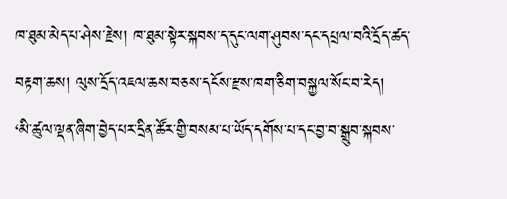ཁ་ཐུམ་མེད་པ་ཤེས་རྗེས། ཁ་ཐུམ་སྟེར་སྐབས་ད་དུང་ལག་ཤུབས་དང་དཔྲལ་བའི་དྲོད་ཚད་བརྟག་ཆས། ལུས་དྲོད་འཇལ་ཆས་བཅས་དངོས་རྫས་ཁག་ཅིག་བསྐྱལ་སོང་བ་རེད།
‘མི་ཚུལ་ལྡན་ཞིག་བྱེད་པར་དྲིན་ཚོར་གྱི་བསམ་པ་ཡོད་དགོས་པ་དང་བྱ་བ་སྒྲུབ་སྐབས་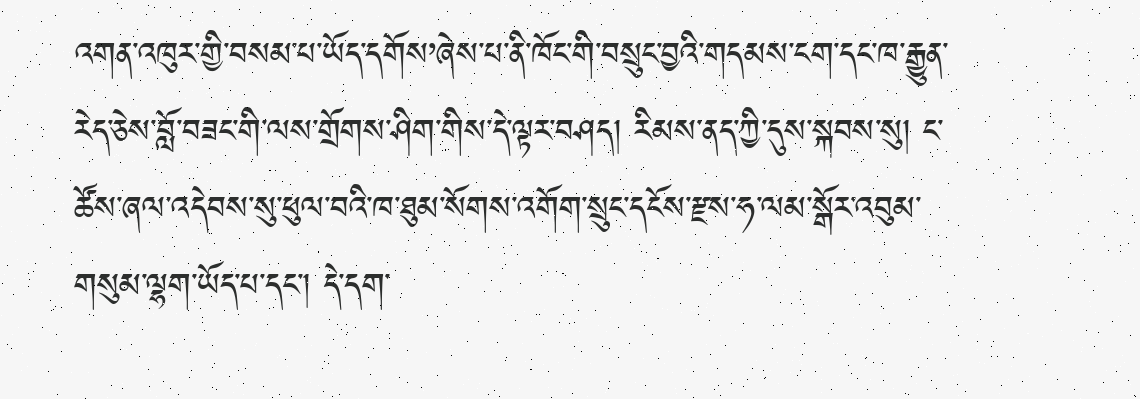འགན་འཁུར་གྱི་བསམ་པ་ཡོད་དགོས’ཞེས་པ་ནི་ཁོང་གི་བསྲུང་བྱའི་གདམས་ངག་དང་ཁ་རྒྱུན་རེད་ཅེས་བློ་བཟང་གི་ལས་གྲོགས་ཤིག་གིས་དེ་ལྟར་བཤད། རིམས་ནད་ཀྱི་དུས་སྐབས་སུ། ང་ཚོས་ཞལ་འདེབས་སུ་ཕུལ་བའི་ཁ་ཐུམ་སོགས་འགོག་སྲུང་དངོས་རྫས་ཧ་ལམ་སྒོར་འབུམ་གསུམ་ལྷག་ཡོད་པ་དང་། དེ་དག་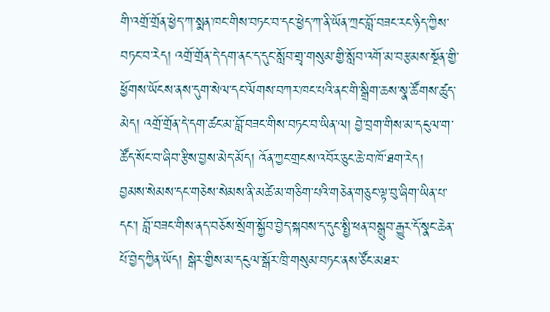གི་འགྲོ་གྲོན་ཕྱེད་ཀ་སྨན་ཁང་གིས་བཏང་བ་དང་ཕྱེད་ཀ་ནི་ཡོན་ཀྲང་བློ་བཟང་རང་ཉིད་ཀྱིས་བཏང་བ་རེད། འགྲོ་གྲོན་དེ་དག་ནང་ད་དུང་སློབ་གྲྭ་གསུམ་གྱི་སློབ་འགོ་མ་བརྩམས་སྔོན་གྱི་ཕྱོགས་ཡོངས་ནས་དུག་སེལ་དང་ལོགས་བཀར་ཁང་པའི་ནང་གི་སྒྲིག་ཆས་སྣ་ཚོགས་ཚུད་མེད། འགྲོ་གྲོན་དེ་དག་ཚང་མ་བློ་བཟང་གིས་བཏང་བ་ཡིན་ལ། བྱེ་བྲག་གིས་མ་དངུལ་ག་ཚོད་སོང་བ་ཞིབ་རྩིས་བྱས་མེད་མོད། འོན་ཀྱང་གྲངས་འབོར་ཅུང་ཆེ་བ་ཁོ་ཐག་རེད།
བྱམས་སེམས་དང་གཅེས་སེམས་ནི་མཚེ་མ་གཅིག་པའི་གཅེན་གཅུང་ལྟ་བུ་ཞིག་ཡིན་པ་དང་། བློ་བཟང་གིས་ནད་བཅོས་སྲོག་སྐྱོབ་བྱེད་སྐབས་ད་དུང་སྤྱི་ཕན་བསྒྲུབ་རྒྱུར་དོ་སྣང་ཆེན་པོ་བྱེད་ཀྱིན་ཡོད། སྒེར་གྱིས་མ་དངུལ་སྒོར་ཁྲི་གསུམ་བཏང་ནས་ཙོང་མཐར་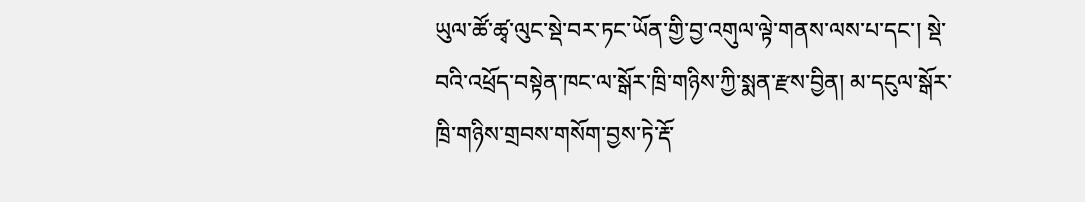ཡུལ་ཚོ་ཚྭ་ལུང་སྡེ་བར་ཏང་ཡོན་གྱི་བྱ་འགུལ་ལྟེ་གནས་ལས་པ་དང་། སྡེ་བའི་འཕྲོད་བསྟེན་ཁང་ལ་སྒོར་ཁྲི་གཉིས་ཀྱི་སྨན་རྫས་བྱིན། མ་དངུལ་སྒོར་ཁྲི་གཉིས་གྲབས་གསོག་བྱས་ཏེ་རྡོ་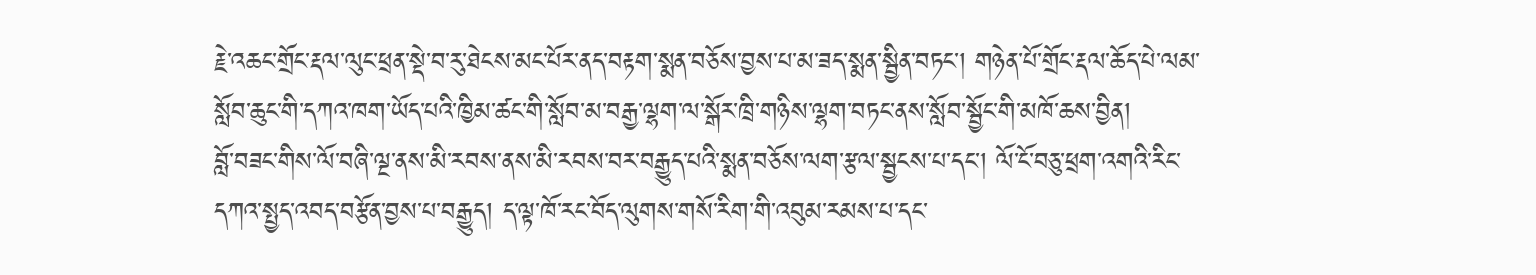རྗེ་འཆང་གྲོང་རྡལ་ལུང་ཕྲན་སྡེ་བ་རུ་ཐེངས་མང་པོར་ནད་བརྟག་སྨན་བཅོས་བྱས་པ་མ་ཟད་སྨན་སྦྱིན་བཏང་། གཉེན་པོ་གྲོང་རྡལ་ཆོད་པེ་ལམ་སློབ་ཆུང་གི་དཀའ་ཁག་ཡོད་པའི་ཁྱིམ་ཚང་གི་སློབ་མ་བརྒྱ་ལྷག་ལ་སྒོར་ཁྲི་གཉིས་ལྷག་བཏང་ནས་སློབ་སྦྱོང་གི་མཁོ་ཆས་བྱིན།
བློ་བཟང་གིས་ལོ་བཞི་ལྔ་ནས་མི་རབས་ནས་མི་རབས་བར་བརྒྱུད་པའི་སྨན་བཅོས་ལག་རྩལ་སྦྱངས་པ་དང་། ལོ་ངོ་བཅུ་ཕྲག་འགའི་རིང་དཀའ་སྤྱད་འབད་བརྩོན་བྱས་པ་བརྒྱུད། ད་ལྟ་ཁོ་རང་བོད་ལུགས་གསོ་རིག་གི་འབུམ་རམས་པ་དང་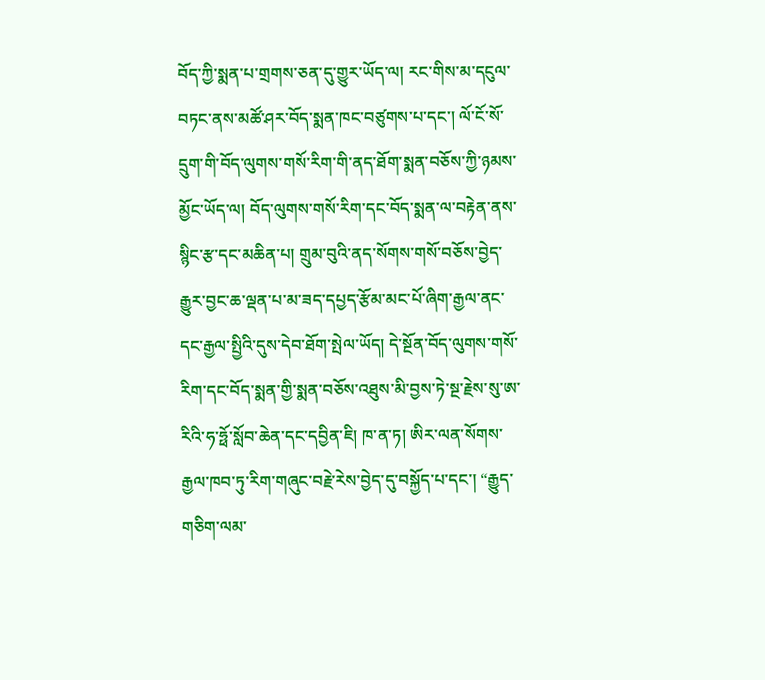བོད་ཀྱི་སྨན་པ་གྲགས་ཅན་དུ་གྱུར་ཡོད་ལ། རང་གིས་མ་དངུལ་བཏང་ནས་མཚོ་ཤར་བོད་སྨན་ཁང་བཙུགས་པ་དང་། ལོ་ངོ་སོ་དྲུག་གི་བོད་ལུགས་གསོ་རིག་གི་ནད་ཐོག་སྨན་བཅོས་ཀྱི་ཉམས་མྱོང་ཡོད་ལ། བོད་ལུགས་གསོ་རིག་དང་བོད་སྨན་ལ་བརྟེན་ནས་སྙིང་རྩ་དང་མཆིན་པ། གྲུམ་བུའི་ནད་སོགས་གསོ་བཅོས་བྱེད་རྒྱུར་བྱང་ཆ་ལྡན་པ་མ་ཟད་དཔྱད་རྩོམ་མང་པོ་ཞིག་རྒྱལ་ནང་དང་རྒྱལ་སྤྱིའི་དུས་དེབ་ཐོག་སྤེལ་ཡོད། དེ་སྔོན་བོད་ལུགས་གསོ་རིག་དང་བོད་སྨན་གྱི་སྨན་བཅོས་འཐུས་མི་བྱས་ཏེ་སྔ་རྗེས་སུ་ཨ་རིའི་ཧ་ཧྥོ་སློབ་ཆེན་དང་དབྱིན་ཇི། ཁ་ན་ཏ། ཨིར་ལན་སོགས་རྒྱལ་ཁབ་ཏུ་རིག་གཞུང་བརྗེ་རེས་བྱེད་དུ་བསྐྱོད་པ་དང་། “རྒྱུད་གཅིག་ལམ་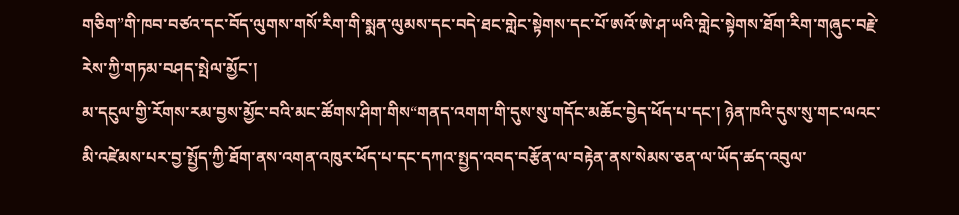གཅིག”གི་ཁབ་བཙའ་དང་བོད་ལུགས་གསོ་རིག་གི་སྨན་ལུམས་དང་བདེ་ཐང་གླེང་སྟེགས་དང་པོ་ཨའོ་ཨེ་ཤ་ཡའི་གླེང་སྟེགས་ཐོག་རིག་གཞུང་བརྗེ་རེས་ཀྱི་གཏམ་བཤད་སྤེལ་མྱོང་།
མ་དངུལ་གྱི་རོགས་རམ་བྱས་མྱོང་བའི་མང་ཚོགས་ཤིག་གིས“གནད་འགག་གི་དུས་སུ་གདོང་མཆོང་བྱེད་ཕོད་པ་དང་། ཉེན་ཁའི་དུས་སུ་གང་ལའང་མི་འཛེམས་པར་བྱ་སྤྱོད་ཀྱི་ཐོག་ནས་འགན་འཁུར་ཕོད་པ་དང་དཀའ་སྤྱད་འབད་བརྩོན་ལ་བརྟེན་ནས་སེམས་ཅན་ལ་ཡོད་ཚད་འབུལ་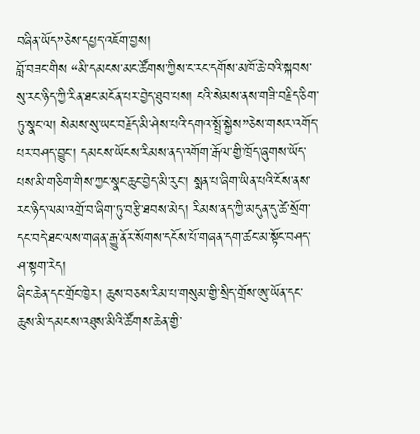བཞིན་ཡོད”ཅེས་དཔྱད་འཇོག་བྱས།
བློ་བཟང་གིས “མི་དམངས་མང་ཚོགས་ཀྱིས་ང་རང་དགོས་མཁོ་ཆེ་བའི་སྐབས་སུ་རང་ཉིད་ཀྱི་རིན་ཐང་མངོན་པར་བྱེད་ཐུབ་པས། ངའི་སེམས་ནས་གཟི་བརྗིད་ཅིག་ཏུ་སྣང་ལ། སེམས་སུ་ཡང་བརྗོད་མི་ཤེས་པའི་དགའ་སྤྲོ་སྐྱེས”ཅེས་གསར་འགོད་པར་བཤད་བྱུང་། དམངས་ཡོངས་རིམས་ནད་འགོག་རྒོལ་གྱི་ཁྲོད་ཞུགས་ཡོད་པས་མི་གཅིག་གིས་ཀྱང་སྣང་ཆུང་བྱེད་མི་རུང་། སྨན་པ་ཞིག་ཡིན་པའི་ངོས་ནས་རང་ཉིད་ལམ་འགྲོ་བ་ཞིག་ཏུ་བརྩི་ཐབས་མེད། རིམས་ནད་ཀྱི་མདུན་དུ་ཚེ་སྲོག་དང་བདེ་ཐང་ལས་གཞན་རྒྱུ་ནོར་སོགས་དངོས་པོ་གཞན་དག་ཚང་མ་སྟོང་བཤད་ཤ་སྟག་རེད།
ཞིང་ཆེན་དང་གྲོང་ཁྱེར། ཆུས་བཅས་རིམ་པ་གསུམ་གྱི་སྲིད་གྲོས་ཨུ་ཡོན་དང་ཆུས་མི་དམངས་འཐུས་མིའི་ཚོགས་ཆེན་གྱི་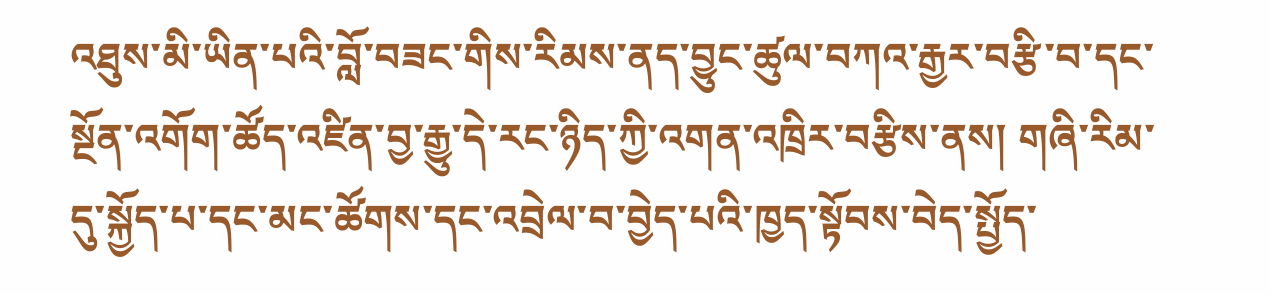འཐུས་མི་ཡིན་པའི་བློ་བཟང་གིས་རིམས་ནད་བྱུང་ཚུལ་བཀའ་རྒྱར་བརྩི་བ་དང་སྔོན་འགོག་ཚོད་འཛིན་བྱ་རྒྱུ་དེ་རང་ཉིད་ཀྱི་འགན་འཁྲིར་བརྩིས་ནས། གཞི་རིམ་དུ་སྐྱོད་པ་དང་མང་ཚོགས་དང་འབྲེལ་བ་བྱེད་པའི་ཁྱད་སྟོབས་བེད་སྤྱོད་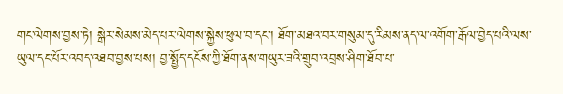གང་ལེགས་བྱས་ཏེ། སྒེར་སེམས་མེད་པར་ལེགས་སྐྱེས་ཕུལ་བ་དང་། ཐོག་མཐའ་བར་གསུམ་དུ་རིམས་ནད་ལ་འགོག་རྒོལ་བྱེད་པའི་ལས་ཡུལ་དང་པོར་འབད་འཐབ་བྱས་པས། བྱ་སྤྱོད་དངོས་ཀྱི་ཐོག་ནས་གཡུར་ཟའི་གྲུབ་འབྲས་ཤིག་ཐོབ་པ་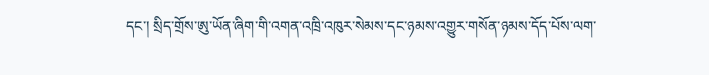དང་། སྲིད་གྲོས་ཨུ་ཡོན་ཞིག་གི་འགན་འཁྲི་འཁུར་སེམས་དང་ཉམས་འགྱུར་གསོན་ཉམས་དོད་པོས་ལག་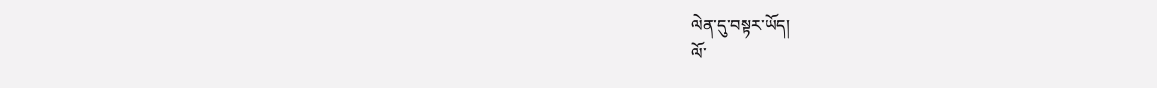ལེན་དུ་བསྟར་ཡོད།
ལོ་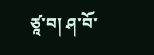ཙཱ་བ། ཤ་བོ་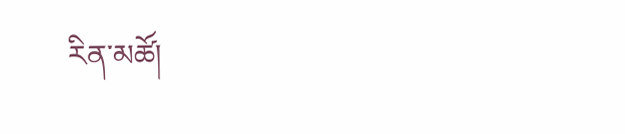རིན་མཚོ།